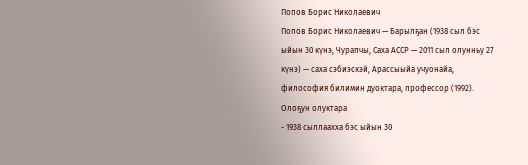Попов Борис Николаевич
Попов Борис Николаевич — Барылҕан (1938 сыл бэс ыйын 30 күнэ, Чурапчы, Саха АССР — 2011 сыл олунньу 27 күнэ) — саха сэбиэскэй, Арассыыйа учуонайа, философия билимин дуоктара, профессор (1992).
Олоҕун олуктара
- 1938 сыллаахха бэс ыйын 30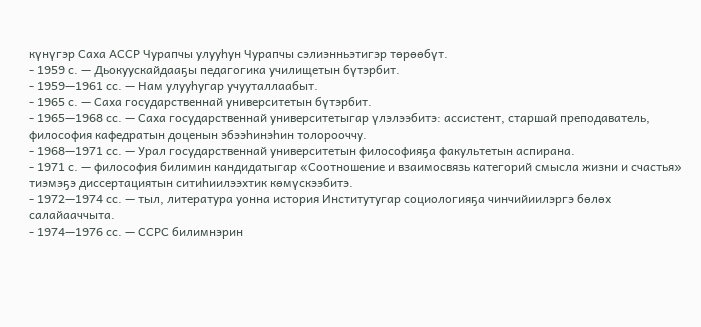күнүгэр Саха АССР Чурапчы улууһун Чурапчы сэлиэнньэтигэр төрөөбүт.
- 1959 с. — Дьокуускайдааҕы педагогика училищетын бүтэрбит.
- 1959—1961 сс. — Нам улууһугар учууталлаабыт.
- 1965 с. — Саха государственнай университетын бүтэрбит.
- 1965—1968 сс. — Саха государственнай университетыгар үлэлээбитэ: ассистент, старшай преподаватель, философия кафедратын доценын эбээһинэһин толорооччу.
- 1968—1971 сс. — Урал государственнай университетын философияҕа факультетын аспирана.
- 1971 с. — философия билимин кандидатыгар «Соотношение и взаимосвязь категорий смысла жизни и счастья» тиэмэҕэ диссертациятын ситиһиилээхтик көмүскээбитэ.
- 1972—1974 сс. — тыл, литература уонна история Институтугар социологияҕа чинчийиилэргэ бөлөх салайааччыта.
- 1974—1976 сс. — ССРС билимнэрин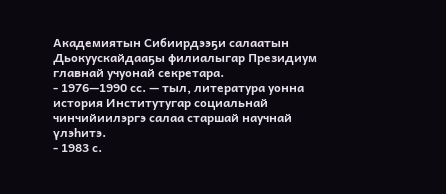Академиятын Сибиирдээҕи салаатын Дьокуускайдааҕы филиалыгар Президиум главнай учуонай секретара.
- 1976—1990 сс. — тыл, литература уонна история Институтугар социальнай чинчийиилэргэ салаа старшай научнай үлэһитэ.
- 1983 с.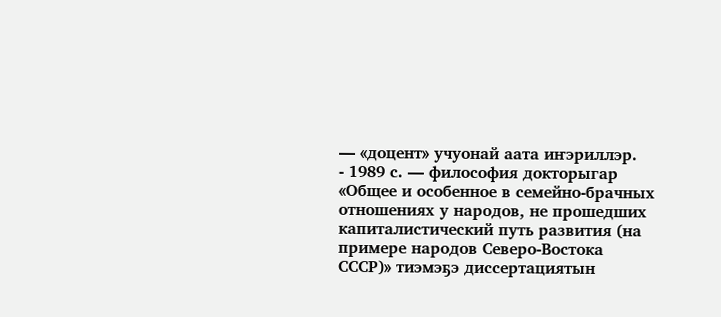— «доцент» учуонай аата иҥэриллэр.
- 1989 с. — философия докторыгар «Общее и особенное в семейно-брачных отношениях у народов, не прошедших капиталистический путь развития (на примере народов Северо-Востока СССР)» тиэмэҕэ диссертациятын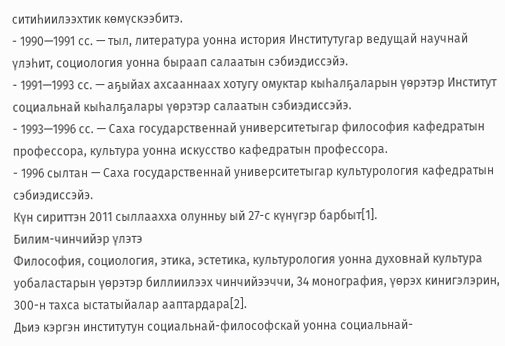ситиһиилээхтик көмүскээбитэ.
- 1990—1991 сс. — тыл, литература уонна история Институтугар ведущай научнай үлэһит, социология уонна быраап салаатын сэбиэдиссэйэ.
- 1991—1993 сс. — аҕыйах ахсааннаах хотугу омуктар кыһалҕаларын үөрэтэр Институт социальнай кыһалҕалары үөрэтэр салаатын сэбиэдиссэйэ.
- 1993—1996 сс. — Саха государственнай университетыгар философия кафедратын профессора, культура уонна искусство кафедратын профессора.
- 1996 сылтан — Саха государственнай университетыгар культурология кафедратын сэбиэдиссэйэ.
Күн сириттэн 2011 сыллаахха олунньу ый 27-с күнүгэр барбыт[1].
Билим-чинчийэр үлэтэ
Философия, социология, этика, эстетика, культурология уонна духовнай культура уобаластарын үөрэтэр биллиилээх чинчийээччи, 34 монография, үөрэх кинигэлэрин, 300-н тахса ыстатыйалар ааптардара[2].
Дьиэ кэргэн институтун социальнай-философскай уонна социальнай-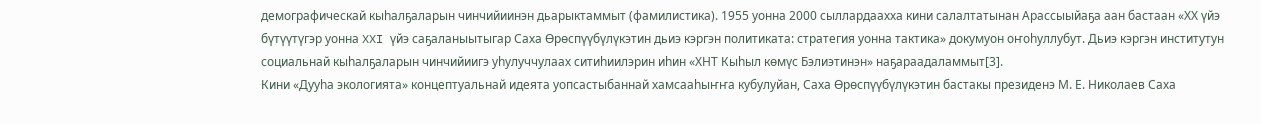демографическай кыһалҕаларын чинчийиинэн дьарыктаммыт (фамилистика). 1955 уонна 2000 сыллардаахха кини салалтатынан Арассыыйаҕа аан бастаан «ХХ үйэ бүтүүтүгэр уонна XXI үйэ саҕаланыытыгар Саха Өрөспүүбүлүкэтин дьиэ кэргэн политиката: стратегия уонна тактика» докумуон оҥоһуллубут. Дьиэ кэргэн институтун социальнай кыһалҕаларын чинчийиигэ уһулуччулаах ситиһиилэрин иһин «ХНТ Кыһыл көмүс Бэлиэтинэн» наҕараадаламмыт[3].
Кини «Дууһа экологията» концептуальнай идеята уопсастыбаннай хамсааһыҥҥа кубулуйан, Саха Өрөспүүбүлүкэтин бастакы президенэ М. Е. Николаев Саха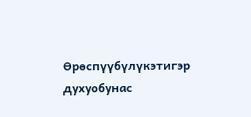Өрөспүүбүлүкэтигэр духуобунас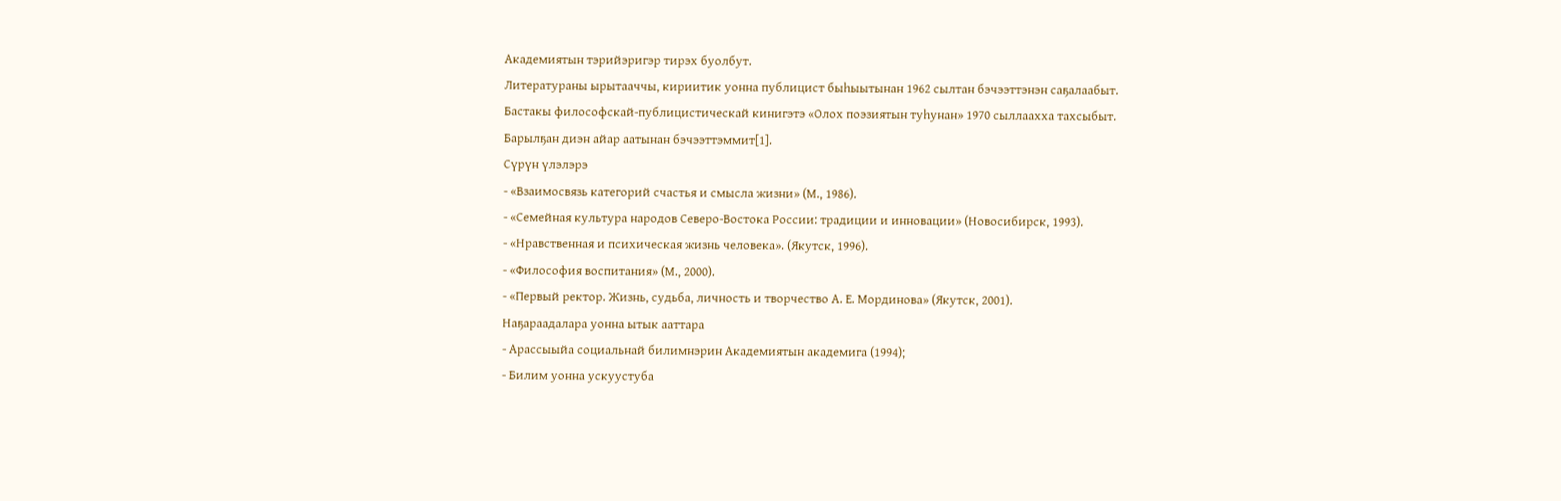Академиятын тэрийэригэр тирэх буолбут.
Литератураны ырытааччы, кириитик уонна публицист быһыытынан 1962 сылтан бэчээттэнэн саҕалаабыт. Бастакы философскай-публицистическай кинигэтэ «Олох поэзиятын туһунан» 1970 сыллаахха тахсыбыт. Барылҕан диэн айар аатынан бэчээттэммит[1].
Сүрүн үлэлэрэ
- «Взаимосвязь категорий счастья и смысла жизни» (М., 1986).
- «Семейная культура народов Северо-Востока России: традиции и инновации» (Новосибирск, 1993).
- «Нравственная и психическая жизнь человека». (Якутск, 1996).
- «Философия воспитания» (М., 2000).
- «Первый ректор. Жизнь, судьба, личность и творчество А. Е. Мординова» (Якутск, 2001).
Наҕараадалара уонна ытык ааттара
- Арассыыйа социальнай билимнэрин Академиятын академига (1994);
- Билим уонна ускуустуба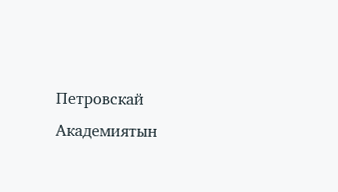Петровскай Академиятын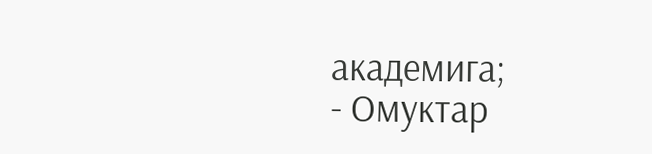академига;
- Омуктар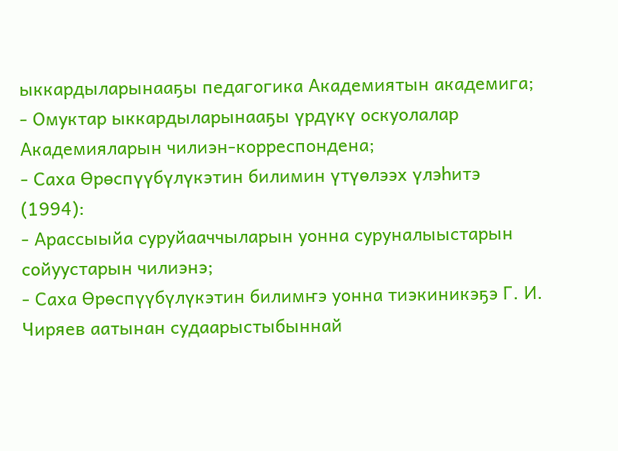ыккардыларынааҕы педагогика Академиятын академига;
- Омуктар ыккардыларынааҕы үрдүкү оскуолалар Академияларын чилиэн-корреспондена;
- Саха Өрөспүүбүлүкэтин билимин үтүөлээх үлэһитэ (1994):
- Арассыыйа суруйааччыларын уонна суруналыыстарын сойуустарын чилиэнэ;
- Саха Өрөспүүбүлүкэтин билимҥэ уонна тиэкиникэҕэ Г. И. Чиряев аатынан судаарыстыбыннай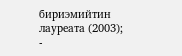бириэмийтин лауреата (2003);
-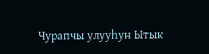Чурапчы улууһун Ытык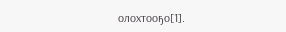олохтооҕо[1].